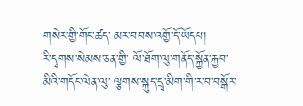གསེར་གྱི་གོང་ཚད་ མར་བབས་འགྱོ་དོ་ཡོདཔ།
རི་དྭགས་སེམས་ཅན་གྱི་ ལོ་ཐོག་ལུ་གནོད་སྐྱོན་རྐྱབ་མིའི་གདོང་ལེན་ལུ་ ལྕགས་སྐུད་དྲྭ་མིག་གི་ར་བ་བསྒོར་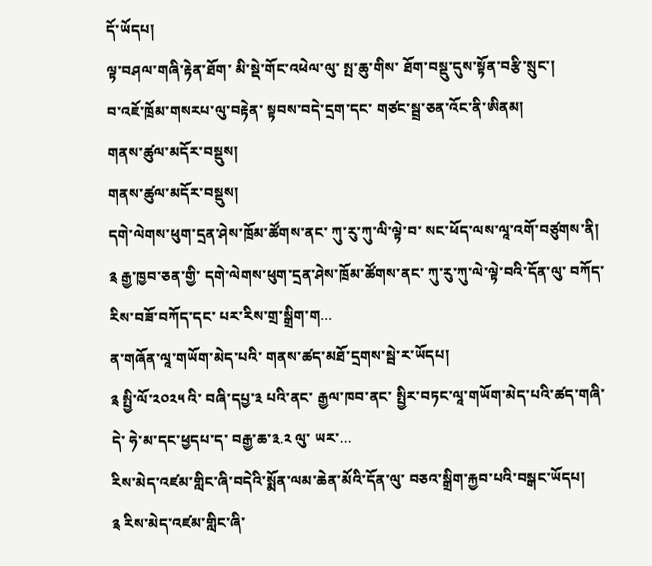དོ་ཡོདཔ།
ལྟ་བཤལ་གཞི་རྟེན་ཐོག་ མི་སྡེ་གོང་འཕེལ་ལུ་ སྤ་ཆུ་གིས་ ཐོག་བསྡུ་དུས་སྟོན་བརྩི་སྲུང་།
བ་འཇོ་ཁྲོམ་གསརཔ་ལུ་བརྟེན་ སྟབས་བདེ་དྲག་དང་ གཙང་སྦྲ་ཅན་འོང་ནི་ཨིནམ།
གནས་ཚུལ་མདོར་བསྡུས།
གནས་ཚུལ་མདོར་བསྡུས།
དགེ་ལེགས་ཕུག་དྲན་ཤེས་ཁྲོམ་ཚོགས་ནང་ ཀུ་རུ་ཀུ་ལི་ལྟེ་བ་ སང་ཕོད་ལས་ལཱ་འགོ་བཙུགས་ནི།
༉ རྒྱ་ཁྱབ་ཅན་གྱི་ དགེ་ལེགས་ཕུག་དྲན་ཤེས་ཁྲོམ་ཚོགས་ནང་ ཀུ་རུ་ཀུ་ལེ་ལྟེ་བའི་དོན་ལུ་ བཀོད་རིས་བཟོ་བཀོད་དང་ པར་རིས་གྲ་སྒྲིག་ག...
ན་གཞོན་ལཱ་གཡོག་མེད་པའི་ གནས་ཚད་མཐོ་དྲགས་སྦེ་ར་ཡོདཔ།
༉ སྤྱི་ལོ་༢༠༢༥ འི་ བཞི་དཔྱ་༣ པའི་ནང་ རྒྱལ་ཁབ་ནང་ སྤྱིར་བཏང་ལཱ་གཡོག་མེད་པའི་ཚད་གཞི་དེ་ ཧེ་མ་དང་ཕྱདཔ་ད་ བརྒྱ་ཆ་༣.༢ ལུ་ ཡར་...
རིས་མེད་འཛམ་གླིང་ཞི་བདེའི་སྨོན་ལམ་ཆེན་མོའི་དོན་ལུ་ བཅའ་སྒྲིག་རྐྱབ་པའི་བསྒང་ཡོདཔ།
༉ རིས་མེད་འཛམ་གླིང་ཞི་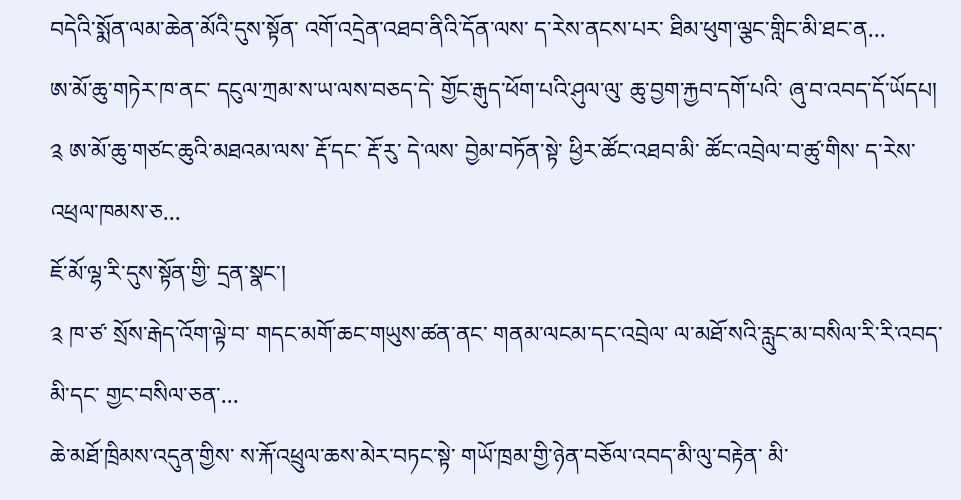བདེའི་སྨོན་ལམ་ཆེན་མོའི་དུས་སྟོན་ འགོ་འདྲེན་འཐབ་ནིའི་དོན་ལས་ ད་རེས་ནངས་པར་ ཐིམ་ཕུག་ལྕང་གླིང་མི་ཐང་ན...
ཨ་མོ་ཆུ་གཏེར་ཁ་ནང་ དངུལ་ཀྲམ་ས་ཡ་ལས་བཅད་དེ་ གྱོང་རྒུད་ཕོག་པའི་ཤུལ་ལུ་ ཆུ་བྱག་རྐྱབ་དགོ་པའི་ ཞུ་བ་འབད་དོ་ཡོདཔ།
༉ ཨ་མོ་ཆུ་གཙང་ཆུའི་མཐའམ་ལས་ རྡོ་དང་ རྡོ་རུ་ དེ་ལས་ བྱེམ་བཏོན་སྟེ་ ཕྱིར་ཚོང་འཐབ་མི་ ཚོང་འབྲེལ་བ་ཚུ་གིས་ ད་རེས་ འཕྲལ་ཁམས་ཅ...
ཇོ་མོ་ལྷ་རི་དུས་སྟོན་གྱི་ དྲན་སྣང་།
༉ ཁ་ཙ་ སྲོས་རྒེད་འོག་ལྟེ་བ་ གདང་མགོ་ཆང་གཡུས་ཚན་ནང་ གནམ་ལངམ་དང་འབྲེལ་ ལ་མཐོ་སའི་རླུང་མ་བསིལ་རི་རི་འབད་མི་དང་ གྱང་བསིལ་ཅན་...
ཆེ་མཐོ་ཁྲིམས་འདུན་གྱིས་ ས་རྐོ་འཕྲུལ་ཆས་མེར་བཏང་སྟེ་ གཡོ་ཁྲམ་གྱི་ཉེན་བཅོལ་འབད་མི་ལུ་བརྟེན་ མི་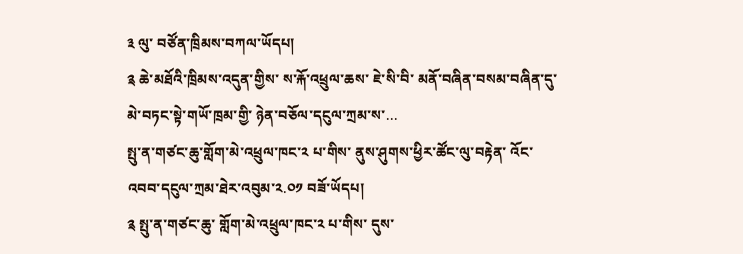༣ ལུ་ བཙོན་ཁྲིམས་བཀལ་ཡོདཔ།
༉ ཆེ་མཐོའི་ཁྲིམས་འདུན་གྱིས་ ས་རྐོ་འཕྲུལ་ཆས་ ཇེ་སི་བི་ མནོ་བཞིན་བསམ་བཞིན་དུ་ མེ་བཏང་སྟེ་གཡོ་ཁྲམ་གྱི་ ཉེན་བཅོལ་དངུལ་ཀྲམ་ས་...
སྤུ་ན་གཙང་ཆུ་གློག་མེ་འཕྲུལ་ཁང་༢ པ་གིས་ ནུས་ཤུགས་ཕྱིར་ཚོང་ལུ་བརྟེན་ འོང་འབབ་དངུལ་ཀྲམ་ཐེར་འབུམ་༢.༠༡ བཟོ་ཡོདཔ།
༉ སྤུ་ན་གཙང་ཆུ་ གློག་མེ་འཕྲུལ་ཁང་༢ པ་གིས་ དུས་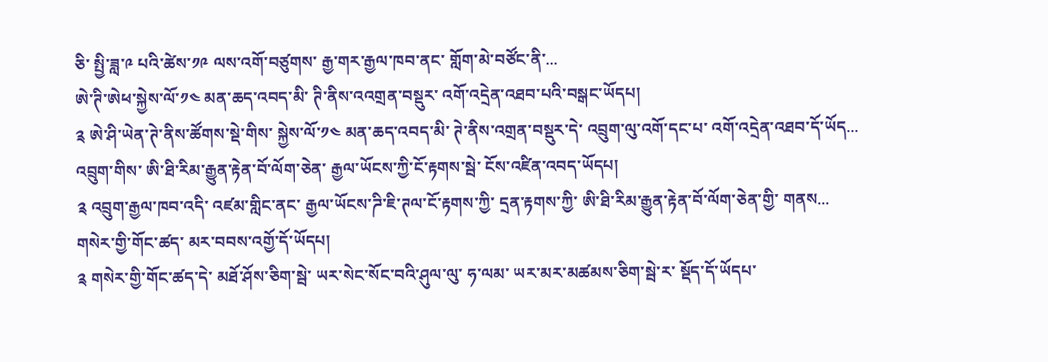ཅི་ སྤྱི་ཟླ་༩ པའི་ཚེས་༡༩ ལས་འགོ་བཙུགས་ རྒྱ་གར་རྒྱལ་ཁབ་ནང་ གློག་མེ་བཙོང་ནི་...
ཨེ་ཊི་ཨེཕ་སྐྱེས་ལོ་༡༤ མན་ཆད་འབད་མི་ ཊི་ནིས་འའགྲན་བསྡུར་ འགོ་འདྲེན་འཐབ་པའི་བསྒང་ཡོདཔ།
༉ ཨེ་ཤི་ཡེན་ཊེ་ནིས་ཚོགས་སྡེ་གིས་ སྐྱེས་ལོ་༡༤ མན་ཆད་འབད་མི་ ཊེ་ནིས་འགྲན་བསྡུར་དེ་ འབྲུག་ལུ་འགོ་དང་པ་ འགོ་འདྲེན་འཐབ་དོ་ཡོད...
འབྲུག་གིས་ ཨི་ཐི་རིམ་རྒྱུན་རྟེན་བོ་ལོག་ཅེན་ རྒྱལ་ཡོངས་ཀྱི་ངོ་རྟགས་སྦེ་ ངོས་འཛིན་འབད་ཡོདཔ།
༉ འབྲུག་རྒྱལ་ཁབ་འདི་ འཛམ་གླིང་ནང་ རྒྱལ་ཡོངས་ཌི་ཇི་ཊལ་ངོ་རྟགས་ཀྱི་ དྲན་རྟགས་ཀྱི་ ཨི་ཐི་རིམ་རྒྱུན་རྟེན་བོ་ལོག་ཅེན་གྱི་ གནས...
གསེར་གྱི་གོང་ཚད་ མར་བབས་འགྱོ་དོ་ཡོདཔ།
༉ གསེར་གྱི་གོང་ཚད་དེ་ མཐོ་ཤོས་ཅིག་སྦེ་ ཡར་སེང་སོང་བའི་ཤུལ་ལུ་ ཧ་ལམ་ ཡར་མར་མཚམས་ཅིག་སྦེ་ར་ སྡོད་དོ་ཡོདཔ་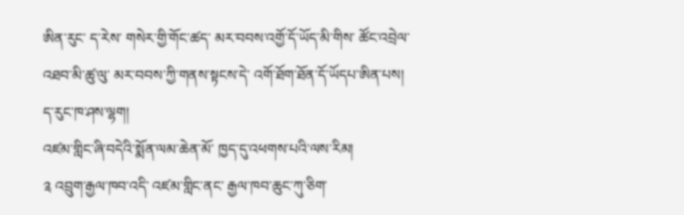ཨིན་རུང་ ད་རེས་ གསེར་གྱི་གོང་ཚད་ མར་བབས་འགྱོ་དོ་ཡོད་མི་གིས་ ཚོང་འབྲེལ་འཐབ་མི་ཚུ་ལུ་ མར་བབས་ཀྱི་གནས་སྟངས་དེ་ འགོ་ཐོག་ཐོན་དོ་ཡོདཔ་ཨིན་པས།
ད་རུང་ཁ་ཤས་ལྷག།
འཛམ་གླིང་ཞི་བདེའི་སྨོན་ལམ་ཆེན་མོ་ ཁྱད་དུ་འཕགས་པའི་ལས་རིམ།
༉ འབྲུག་རྒྱལ་ཁབ་འདི་ འཛམ་གླིང་ནང་ རྒྱལ་ཁབ་ཆུང་ཀུ་ཅིག་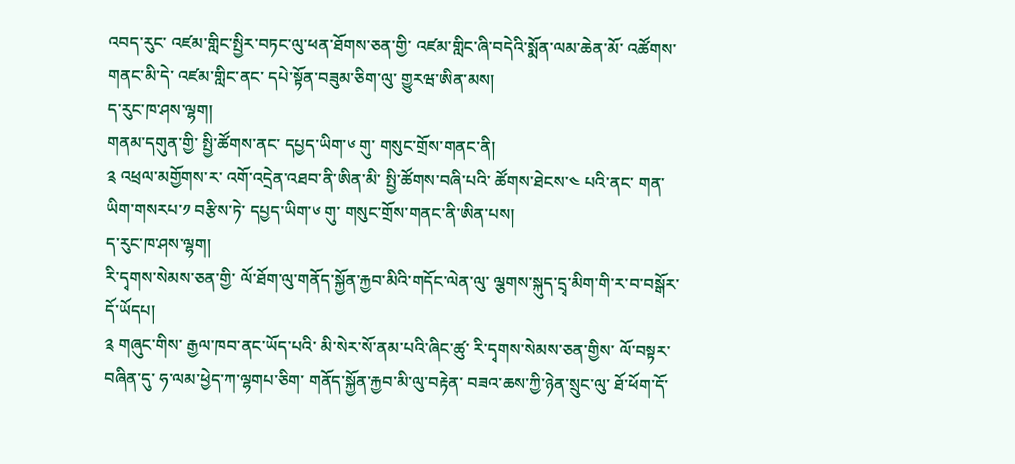འབད་རུང་ འཛམ་གླིང་སྤྱིར་བཏང་ལུ་ཕན་ཐོགས་ཅན་གྱི་ འཛམ་གླིང་ཞི་བདེའི་སྨོན་ལམ་ཆེན་མོ་ འཚོགས་གནང་མི་དེ་ འཛམ་གླིང་ནང་ དཔེ་སྟོན་བཟུམ་ཅིག་ལུ་ གྱུརཝ་ཨིན་མས།
ད་རུང་ཁ་ཤས་ལྷག།
གནམ་དགུན་གྱི་ སྤྱི་ཚོགས་ནང་ དཔྱད་ཡིག་༦ གུ་ གསུང་གྲོས་གནང་ནི།
༉ འཕྲལ་མགྱོགས་ར་ འགོ་འདྲེན་འཐབ་ནི་ཨིན་མི་ སྤྱི་ཚོགས་བཞི་པའི་ ཚོགས་ཐེངས་༤ པའི་ནང་ གན་ཡིག་གསརཔ་༡ བརྩིས་ཏེ་ དཔྱད་ཡིག་༦ གུ་ གསུང་གྲོས་གནང་ནི་ཨིན་པས།
ད་རུང་ཁ་ཤས་ལྷག།
རི་དྭགས་སེམས་ཅན་གྱི་ ལོ་ཐོག་ལུ་གནོད་སྐྱོན་རྐྱབ་མིའི་གདོང་ལེན་ལུ་ ལྕགས་སྐུད་དྲྭ་མིག་གི་ར་བ་བསྒོར་དོ་ཡོདཔ།
༉ གཞུང་གིས་ རྒྱལ་ཁབ་ནང་ཡོད་པའི་ མི་སེར་སོ་ནམ་པའི་ཞིང་ཚུ་ རི་དྭགས་སེམས་ཅན་གྱིས་ ལོ་བསྟར་བཞིན་དུ་ ཧ་ལམ་ཕྱེད་ཀ་ལྷགཔ་ཅིག་ གནོད་སྐྱོན་རྐྱབ་མི་ལུ་བརྟེན་ བཟའ་ཆས་ཀྱི་ཉེན་སྲུང་ལུ་ ཐོ་ཕོག་དོ་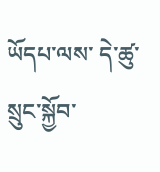ཡོདཔ་ལས་ དེ་ཚུ་སྲུང་སྐྱོབ་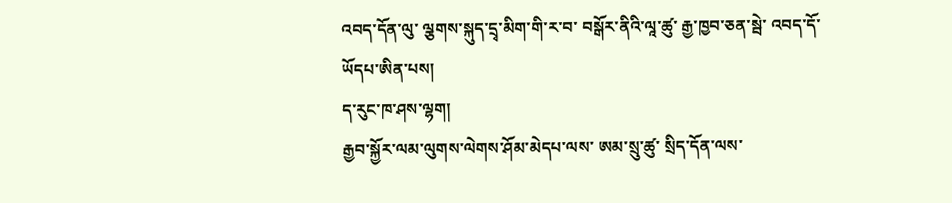འབད་དོན་ལུ་ ལྕགས་སྐུད་དྲྭ་མིག་གི་ར་བ་ བསྒོར་ནིའི་ལཱ་ཚུ་ རྒྱ་ཁྱབ་ཅན་སྦེ་ འབད་དོ་ཡོདཔ་ཨིན་པས།
ད་རུང་ཁ་ཤས་ལྷག།
རྒྱབ་སྐྱོར་ལམ་ལུགས་ལེགས་ཤོམ་མེདཔ་ལས་ ཨམ་སྲུ་ཚུ་ སྲིད་དོན་ལས་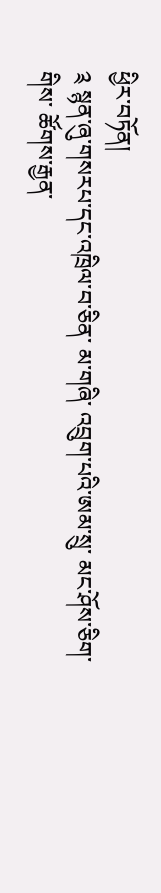ཕྱིར་བཏོན།
༉ སྙན་ཞུ་གསརཔ་དང་འཁྲིལ་བ་ཅིན་ མ་གཞི་ འབྲུག་པའི་ཨམ་སྲུ་ མང་ཤོས་ཅིག་གིས་ ཚོགས་རྒྱན་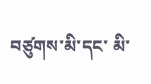བཙུགས་མི་དང་ མི་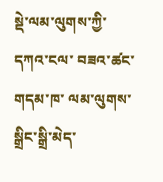སྡེ་ལམ་ལུགས་ཀྱི་དཀའ་ངལ་ བཟའ་ཚང་གདམ་ཁ་ ལམ་ལུགས་སྒྲིང་སྒྲི་མེད་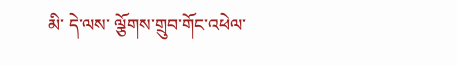མི་ དེ་ལས་ ལྕོགས་གྲུབ་གོང་འཕེལ་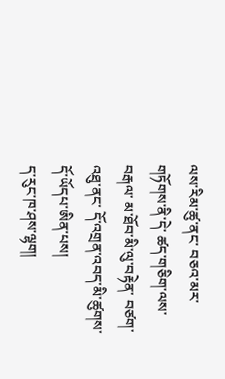ལས་རིམ་ཚུ་ནང་ བཅའ་མར་གཏོགས་ནི་དེ་ ཚད་གཅིག་ལས་བརྒལ་ མ་ཐོབ་མི་ལུ་བརྟེན་ བཙག་འཐུ་ནང་ དོ་འགྲན་འབད་མི་ཚུགས་དོ་ཡོདཔ་ཨིན་པས།
ད་རུང་ཁ་ཤས་ལྷག།